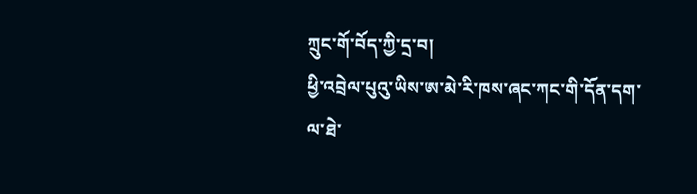ཀྲུང་གོ་བོད་ཀྱི་དྲ་བ།
ཕྱི་འབྲེལ་པུའུ་ཡིས་ཨ་མེ་རི་ཁས་ཞང་ཀང་གི་དོན་དག་ལ་ཐེ་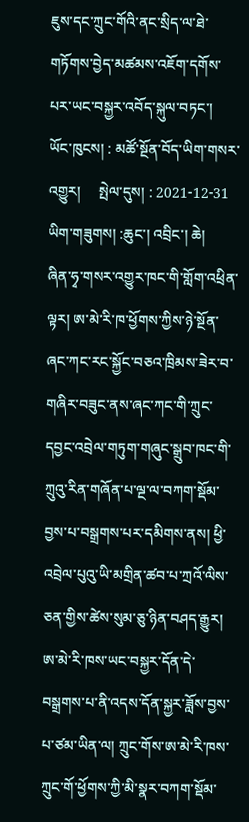ཇུས་དང་ཀྲུང་གོའི་ནང་སྲིད་ལ་ཐེ་གཏོགས་བྱེད་མཚམས་འཇོག་དགོས་པར་ཡང་བསྐྱར་འབོད་སྐུལ་བཏང་།
ཡོང་ཁུངས། : མཚོ་སྔོན་བོད་ཡིག་གསར་འགྱུར།     སྤེལ་དུས། : 2021-12-31
ཡིག་གཟུགས། :ཆུང་། འབྲིང་། ཆེ།
ཞིན་ཧྭ་གསར་འགྱུར་ཁང་གི་གློག་འཕྲིན་ལྟར། ཨ་མེ་རི་ཁ་ཕྱོགས་ཀྱིས་ཉེ་སྔོན་ཞང་ཀང་རང་སྐྱོང་བཅའ་ཁྲིམས་ཟེར་བ་གཞིར་བཟུང་ནས་ཞང་ཀང་གི་ཀྲུང་དབྱང་འབྲེལ་གཏུག་གཞུང་སྒྲུབ་ཁང་གི་ཀྲུའུ་རིན་གཞོན་པ་ལྔ་ལ་བཀག་སྡོམ་བྱས་པ་བསྒྲགས་པར་དམིགས་ནས། ཕྱི་འབྲེལ་པུའུ་ཡི་མགྲིན་ཚབ་པ་ཀྲའོ་ལིས་ཅན་གྱིས་ཚེས་སུམ་ཅུ་ཉིན་བཤད་རྒྱུར། ཨ་མེ་རི་ཁས་ཡང་བསྐྱར་དོན་དེ་བསྒྲགས་པ་ནི་འདས་དོན་སྐྱར་ཟློས་བྱས་པ་ཙམ་ཡིན་ལ། ཀྲུང་གོས་ཨ་མེ་རི་ཁས་ཀྲུང་གོ་ཕྱོགས་ཀྱི་མི་སྣར་བཀག་སྡོམ་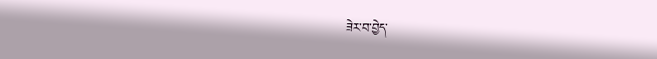ཟེར་བ་བྱེད་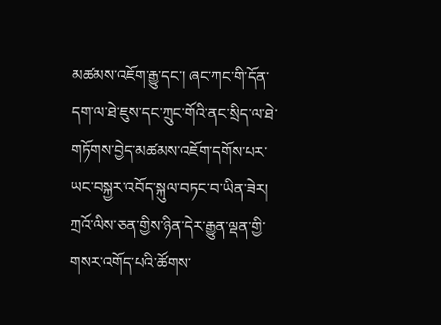མཚམས་འཇོག་རྒྱུ་དང་། ཞང་ཀང་གི་དོན་དག་ལ་ཐེ་ཇུས་དང་ཀྲུང་གོའི་ནང་སྲིད་ལ་ཐེ་གཏོགས་བྱེད་མཚམས་འཇོག་དགོས་པར་ཡང་བསྐྱར་འབོད་སྐུལ་བཏང་བ་ཡིན་ཟེར།
ཀྲའོ་ལིས་ཅན་གྱིས་ཉིན་དེར་རྒྱུན་ལྡན་གྱི་གསར་འགོད་པའི་ཚོགས་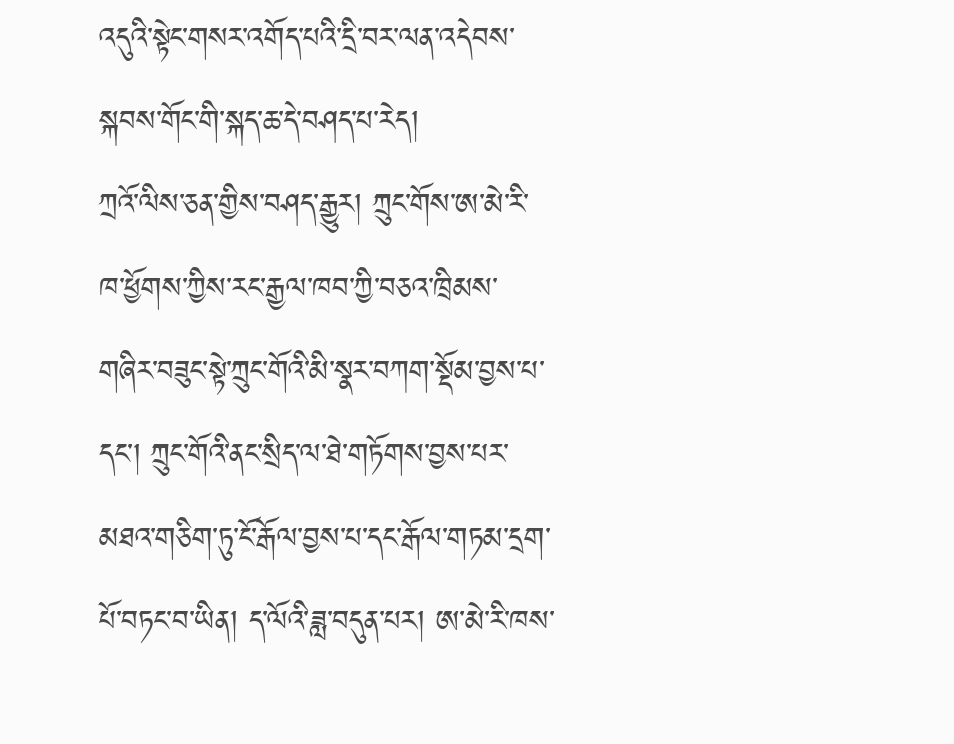འདུའི་སྟེང་གསར་འགོད་པའི་དྲི་བར་ལན་འདེབས་སྐབས་གོང་གི་སྐད་ཆ་དེ་བཤད་པ་རེད།
ཀྲའོ་ལིས་ཅན་གྱིས་བཤད་རྒྱུར། ཀྲུང་གོས་ཨ་མེ་རི་ཁ་ཕྱོགས་ཀྱིས་རང་རྒྱལ་ཁབ་ཀྱི་བཅའ་ཁྲིམས་གཞིར་བཟུང་སྟེ་ཀྲུང་གོའི་མི་སྣར་བཀག་སྡོམ་བྱས་པ་དང་། ཀྲུང་གོའི་ནང་སྲིད་ལ་ཐེ་གཏོགས་བྱས་པར་མཐའ་གཅིག་ཏུ་ངོ་རྒོལ་བྱས་པ་དང་རྒོལ་གཏམ་དྲག་པོ་བཏང་བ་ཡིན། ད་ལོའི་ཟླ་བདུན་པར། ཨ་མེ་རི་ཁས་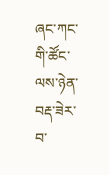ཞང་ཀང་གི་ཚོང་ལས་ཉེན་བརྡ་ཟེར་བ་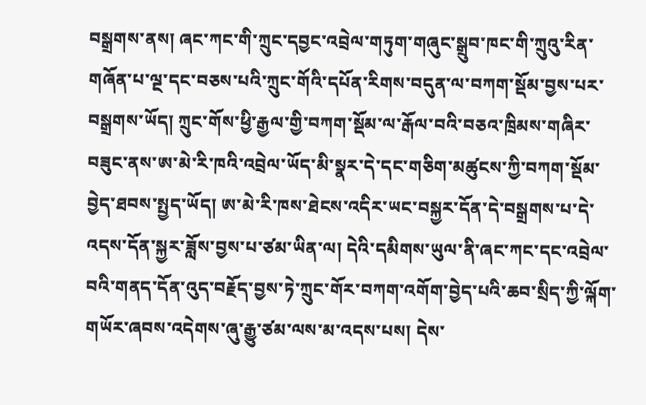བསྒྲགས་ནས། ཞང་ཀང་གི་ཀྲུང་དབྱང་འབྲེལ་གཏུག་གཞུང་སྒྲུབ་ཁང་གི་ཀྲུའུ་རིན་གཞོན་པ་ལྔ་དང་བཅས་པའི་ཀྲུང་གོའི་དཔོན་རིགས་བདུན་ལ་བཀག་སྡོམ་བྱས་པར་བསྒྲགས་ཡོད། ཀྲུང་གོས་ཕྱི་རྒྱལ་གྱི་བཀག་སྡོམ་ལ་རྒོལ་བའི་བཅའ་ཁྲིམས་གཞིར་བཟུང་ནས་ཨ་མེ་རི་ཁའི་འབྲེལ་ཡོད་མི་སྣར་དེ་དང་གཅིག་མཚུངས་ཀྱི་བཀག་སྡོམ་བྱེད་ཐབས་སྤྱད་ཡོད། ཨ་མེ་རི་ཁས་ཐེངས་འདིར་ཡང་བསྐྱར་དོན་དེ་བསྒྲགས་པ་དེ་འདས་དོན་སྐྱར་ཟློས་བྱས་པ་ཙམ་ཡིན་ལ། དེའི་དམིགས་ཡུལ་ནི་ཞང་ཀང་དང་འབྲེལ་བའི་གནད་དོན་འུད་བརྗོད་བྱས་ཏེ་ཀྲུང་གོར་བཀག་འགོག་བྱེད་པའི་ཆབ་སྲིད་ཀྱི་ལྐོག་གཡོར་ཞབས་འདེགས་ཞུ་རྒྱུ་ཙམ་ལས་མ་འདས་པས། དེས་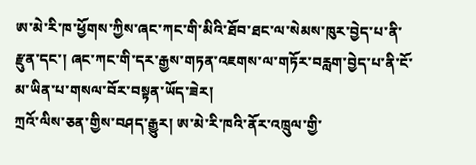ཨ་མེ་རི་ཁ་ཕྱོགས་ཀྱིས་ཞང་ཀང་གི་མིའི་ཐོབ་ཐང་ལ་སེམས་ཁུར་བྱེད་པ་ནི་རྫུན་དང་། ཞང་ཀང་གི་དར་རྒྱས་གཏན་འཇགས་ལ་གཏོར་བརླག་བྱེད་པ་ནི་ངོ་མ་ཡིན་པ་གསལ་བོར་བསྟན་ཡོད་ཟེར།
ཀྲའོ་ལིས་ཅན་གྱིས་བཤད་རྒྱུར། ཨ་མེ་རི་ཁའི་ནོར་འཁྲུལ་གྱི་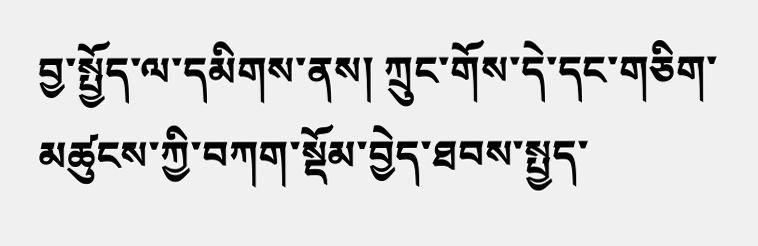བྱ་སྤྱོད་ལ་དམིགས་ནས། ཀྲུང་གོས་དེ་དང་གཅིག་མཚུངས་ཀྱི་བཀག་སྡོམ་བྱེད་ཐབས་སྤྱད་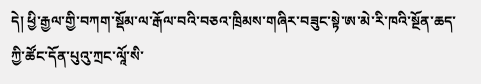དེ། ཕྱི་རྒྱལ་གྱི་བཀག་སྡོམ་ལ་རྒོལ་བའི་བཅའ་ཁྲིམས་གཞིར་བཟུང་སྟེ་ཨ་མེ་རི་ཁའི་སྔོན་ཆད་ཀྱི་ཚོང་དོན་པུའུ་ཀྲང་ལཱོ་སི་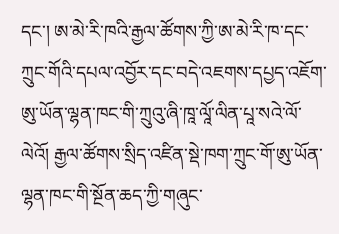དང་། ཨ་མེ་རི་ཁའི་རྒྱལ་ཚོགས་ཀྱི་ཨ་མེ་རི་ཁ་དང་ཀྲུང་གོའི་དཔལ་འབྱོར་དང་བདེ་འཇགས་དཔྱད་འཇོག་ཨུ་ཡོན་ལྷན་ཁང་གི་ཀྲུའུ་ཞི་ཁཱ་ལཱོ་ལིན་པཱ་སའེ་ལོ་ལེའོ། རྒྱལ་ཚོགས་སྲིད་འཛིན་སྡེ་ཁག་ཀྲུང་གོ་ཨུ་ཡོན་ལྷན་ཁང་གི་སྔོན་ཆད་ཀྱི་གཞུང་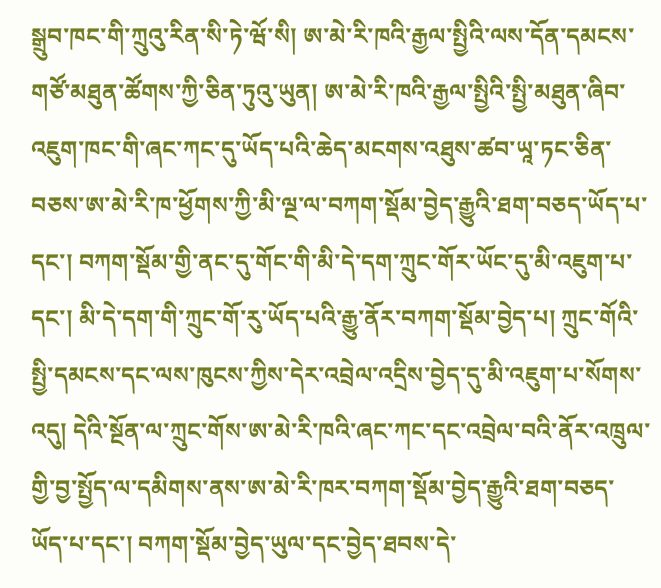སྒྲུབ་ཁང་གི་ཀྲུའུ་རིན་སི་ཏེ་ཝོ་སི། ཨ་མེ་རི་ཁའི་རྒྱལ་སྤྱིའི་ལས་དོན་དམངས་གཙོ་མཐུན་ཚོགས་ཀྱི་ཅིན་ཏུའུ་ཡུན། ཨ་མེ་རི་ཁའི་རྒྱལ་སྤྱིའི་སྤྱི་མཐུན་ཞིབ་འཇུག་ཁང་གི་ཞང་ཀང་དུ་ཡོད་པའི་ཆེད་མངགས་འཐུས་ཚབ་ཡཱ་ཏང་ཅིན་བཅས་ཨ་མེ་རི་ཁ་ཕྱོགས་ཀྱི་མི་ལྔ་ལ་བཀག་སྡོམ་བྱེད་རྒྱུའི་ཐག་བཅད་ཡོད་པ་དང་། བཀག་སྡོམ་གྱི་ནང་དུ་གོང་གི་མི་དེ་དག་ཀྲུང་གོར་ཡོང་དུ་མི་འཇུག་པ་དང་། མི་དེ་དག་གི་ཀྲུང་གོ་རུ་ཡོད་པའི་རྒྱུ་ནོར་བཀག་སྡོམ་བྱེད་པ། ཀྲུང་གོའི་སྤྱི་དམངས་དང་ལས་ཁུངས་ཀྱིས་དེར་འབྲེལ་འདྲིས་བྱེད་དུ་མི་འཇུག་པ་སོགས་འདུ། དེའི་སྔོན་ལ་ཀྲུང་གོས་ཨ་མེ་རི་ཁའི་ཞང་ཀང་དང་འབྲེལ་བའི་ནོར་འཁྲུལ་གྱི་བྱ་སྤྱོད་ལ་དམིགས་ནས་ཨ་མེ་རི་ཁར་བཀག་སྡོམ་བྱེད་རྒྱུའི་ཐག་བཅད་ཡོད་པ་དང་། བཀག་སྡོམ་བྱེད་ཡུལ་དང་བྱེད་ཐབས་དེ་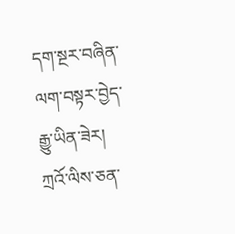དག་སྔར་བཞིན་ལག་བསྟར་བྱེད་རྒྱུ་ཡིན་ཟེར།
ཀྲའོ་ལིས་ཅན་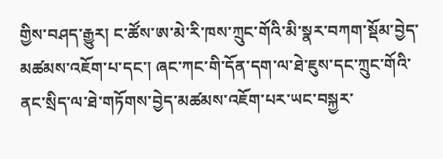གྱིས་བཤད་རྒྱུར། ང་ཚོས་ཨ་མེ་རི་ཁས་ཀྲུང་གོའི་མི་སྣར་བཀག་སྡོམ་བྱེད་མཚམས་འཇོག་པ་དང་། ཞང་ཀང་གི་དོན་དག་ལ་ཐེ་ཇུས་དང་ཀྲུང་གོའི་ནང་སྲིད་ལ་ཐེ་གཏོགས་བྱེད་མཚམས་འཇོག་པར་ཡང་བསྐྱར་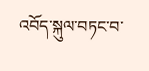འབོད་སྐུལ་བཏང་བ་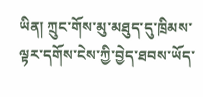ཡིན། ཀྲུང་གོས་མུ་མཐུད་དུ་ཁྲིམས་ལྟར་དགོས་ངེས་ཀྱི་བྱེད་ཐབས་ཡོད་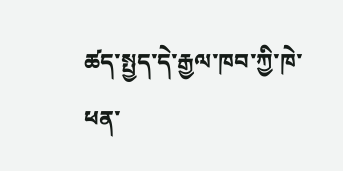ཚད་སྤྱད་དེ་རྒྱལ་ཁབ་ཀྱི་ཁེ་ཕན་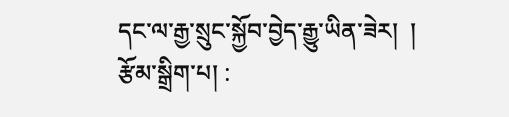དང་ལ་རྒྱ་སྲུང་སྐྱོབ་བྱེད་རྒྱུ་ཡིན་ཟེར།  །
རྩོམ་སྒྲིག་པ། :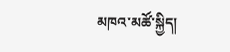མཁའ་མཚོ་སྐྱིད།